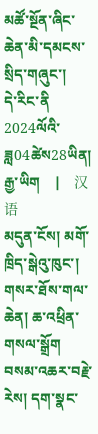མཚོ་སྔོན་ཞིང་ཆེན་མི་དམངས་སྲིད་གཞུང་།          དེ་རིང་ནི 2024ལོའི་ཟླ04ཚེས28ཡིན།
རྒྱ་ཡིག    |    汉语
མདུན་ངོས། མགོ་ཁྲིད་སྒེའུ་ཁུང་། གསར་ཐོས་གལ་ཆེན། ཆ་འཕྲིན་གསལ་སྒྲོག བསམ་འཆར་བརྗེ་རེས། དག་སྣང་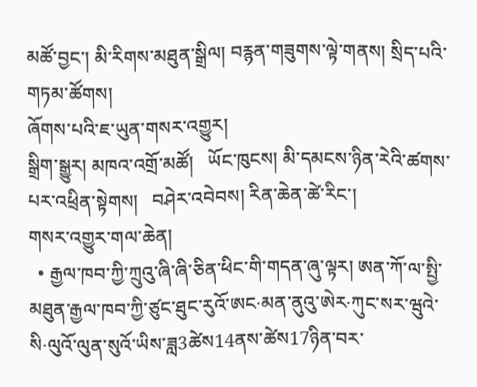མཚོ་བྱང་། མི་རིགས་མཐུན་སྒྲིལ། བརྙན་གཟུགས་ལྟེ་གནས། སྲིད་པའི་གཏམ་ཚོགས།
ཞོགས་པའི་ཇ་ཡུན་གསར་འགྱུར།
སྒྲིག་སྒྱུར། མཁའ་འགྲོ་མཚོ།   ཡོང་ཁུངས། མི་དམངས་ཉིན་རེའི་ཚགས་པར་འཕྲིན་སྟེགས།   བཤེར་འབེབས། རིན་ཆེན་ཚེ་རིང་།
གསར་འགྱུར་གལ་ཆེན།
  • རྒྱལ་ཁབ་ཀྱི་ཀྲུའུ་ཞི་ཞི་ཅིན་ཕིང་གི་གདན་ཞུ་ལྟར། ཨན་ཀོ་ལ་སྤྱི་མཐུན་རྒྱལ་ཁབ་ཀྱི་ཙུང་ཐུང་རུའོ་ཨང·མན་ནུའུ་ཨེར·ཀུང་སར་ཝུའེ་སི·ལུའོ་ལུན་སུའོ་ཡིས་ཟླ3ཚེས14ནས་ཚེས17ཉིན་བར་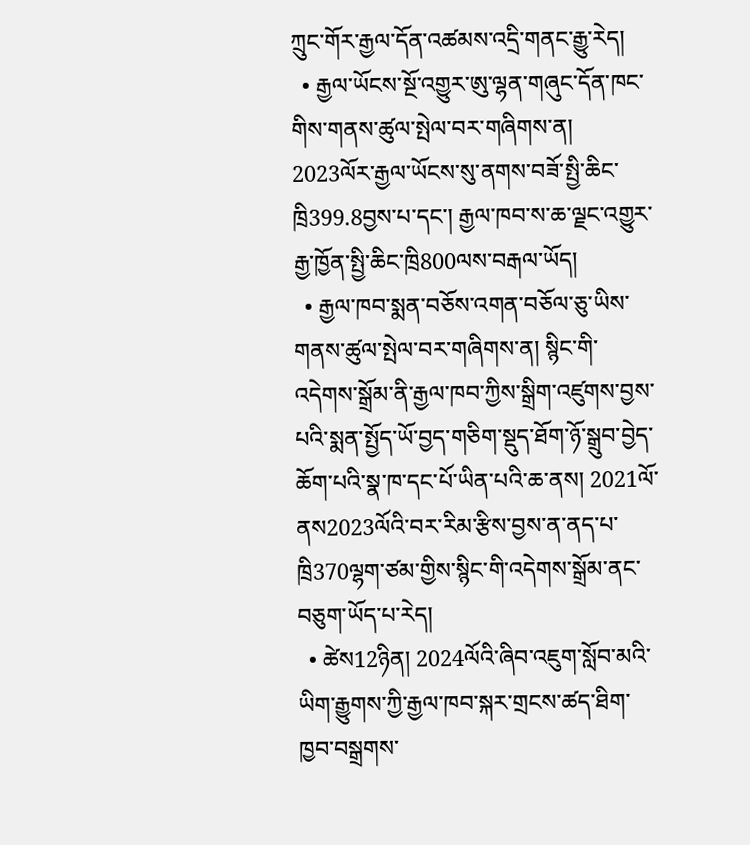ཀྲུང་གོར་རྒྱལ་དོན་འཚམས་འདྲི་གནང་རྒྱུ་རེད།
  • རྒྱལ་ཡོངས་སྔོ་འགྱུར་ཨུ་ལྷན་གཞུང་དོན་ཁང་གིས་གནས་ཚུལ་སྤེལ་བར་གཞིགས་ན། 2023ལོར་རྒྱལ་ཡོངས་སུ་ནགས་བཟོ་སྤྱི་ཆིང་ཁྲི399.8བྱས་པ་དང་། རྒྱལ་ཁབ་ས་ཆ་ལྗང་འགྱུར་རྒྱ་ཁྱོན་སྤྱི་ཆིང་ཁྲི800ལས་བརྒལ་ཡོད།
  • རྒྱལ་ཁབ་སྨན་བཅོས་འགན་བཅོལ་ཅུ་ཡིས་གནས་ཚུལ་སྤེལ་བར་གཞིགས་ན། སྙིང་གི་འདེགས་སྒྲོམ་ནི་རྒྱལ་ཁབ་ཀྱིས་སྒྲིག་འཛུགས་བྱས་པའི་སྨན་སྤྱོད་ཡོ་བྱད་གཅིག་སྡུད་ཐོག་ཉོ་སྒྲུབ་བྱེད་ཆོག་པའི་སྣ་ཁ་དང་པོ་ཡིན་པའི་ཆ་ནས། 2021ལོ་ནས2023ལོའི་བར་རིམ་རྩིས་བྱས་ན་ནད་པ་ཁྲི370ལྷག་ཙམ་གྱིས་སྙིང་གི་འདེགས་སྒྲོམ་ནང་བཅུག་ཡོད་པ་རེད།
  • ཚེས12ཉིན། 2024ལོའི་ཞིབ་འཇུག་སློབ་མའི་ཡིག་རྒྱུགས་ཀྱི་རྒྱལ་ཁབ་སྐར་གྲངས་ཚད་ཐིག་ཁྱབ་བསྒྲགས་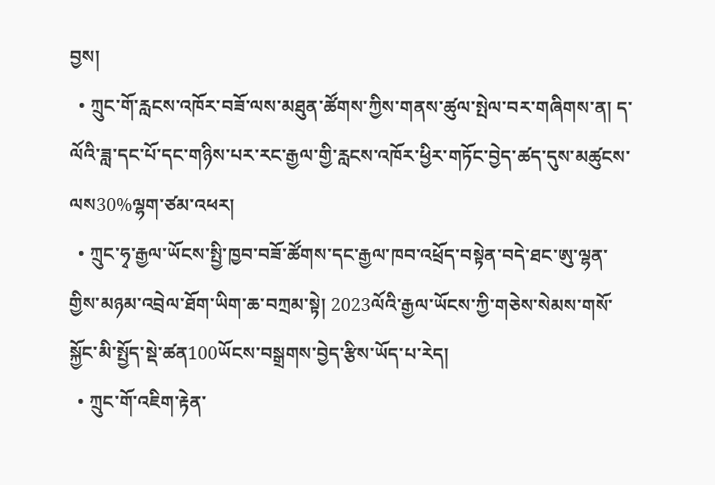བྱས།
  • ཀྲུང་གོ་རླངས་འཁོར་བཟོ་ལས་མཐུན་ཚོགས་ཀྱིས་གནས་ཚུལ་སྤེལ་བར་གཞིགས་ན། ད་ལོའི་ཟླ་དང་པོ་དང་གཉིས་པར་རང་རྒྱལ་གྱི་རླངས་འཁོར་ཕྱིར་གཏོང་བྱེད་ཚད་དུས་མཚུངས་ལས30%ལྷག་ཙམ་འཕར།
  • ཀྲུང་ཧྭ་རྒྱལ་ཡོངས་སྤྱི་ཁྱབ་བཟོ་ཚོགས་དང་རྒྱལ་ཁབ་འཕྲོད་བསྟེན་བདེ་ཐང་ཨུ་ལྷན་གྱིས་མཉམ་འབྲེལ་ཐོག་ཡིག་ཆ་བཀྲམ་སྟེ། 2023ལོའི་རྒྱལ་ཡོངས་ཀྱི་གཅེས་སེམས་གསོ་སྐྱོང་མི་སྤྱོད་སྡེ་ཚན100ཡོངས་བསྒྲགས་བྱེད་རྩིས་ཡོད་པ་རེད།
  • ཀྲུང་གོ་འཇིག་རྟེན་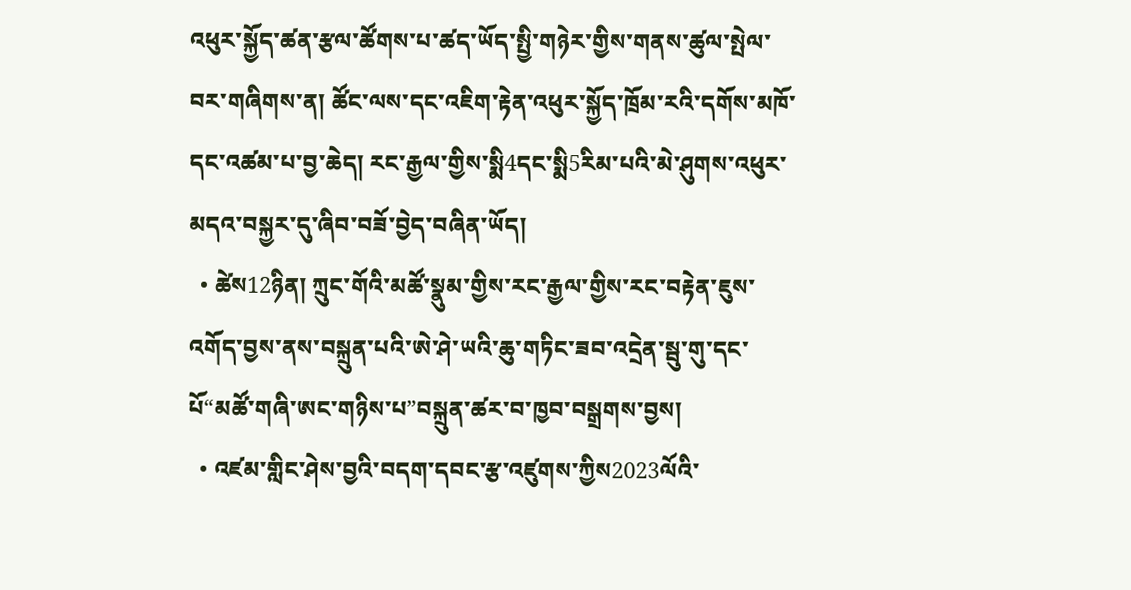འཕུར་སྐྱོད་ཚན་རྩལ་ཚོགས་པ་ཚད་ཡོད་སྤྱི་གཉེར་གྱིས་གནས་ཚུལ་སྤེལ་བར་གཞིགས་ན། ཚོང་ལས་དང་འཇིག་རྟེན་འཕུར་སྐྱོད་ཁྲོམ་རའི་དགོས་མཁོ་དང་འཚམ་པ་བྱ་ཆེད། རང་རྒྱལ་གྱིས་སྨི4དང་སྨི5རིམ་པའི་མེ་ཤུགས་འཕུར་མདའ་བསྐྱར་དུ་ཞིབ་བཟོ་བྱེད་བཞིན་ཡོད།
  • ཚེས12ཉིན། ཀྲུང་གོའི་མཚོ་སྣུམ་གྱིས་རང་རྒྱལ་གྱིས་རང་བརྟེན་ཇུས་འགོད་བྱས་ནས་བསྐྲུན་པའི་ཨེ་ཤེ་ཡའི་ཆུ་གཏིང་ཟབ་འདྲེན་སྦུ་གུ་དང་པོ“མཚོ་གཞི་ཨང་གཉིས་པ”བསྐྲུན་ཚར་བ་ཁྱབ་བསྒྲགས་བྱས།
  • འཛམ་གླིང་ཤེས་བྱའི་བདག་དབང་རྩ་འཛུགས་ཀྱིས2023ལོའི་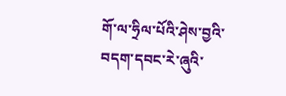གོ་ལ་ཧྲིལ་པོའི་ཤེས་བྱའི་བདག་དབང་རེ་ཞུའི་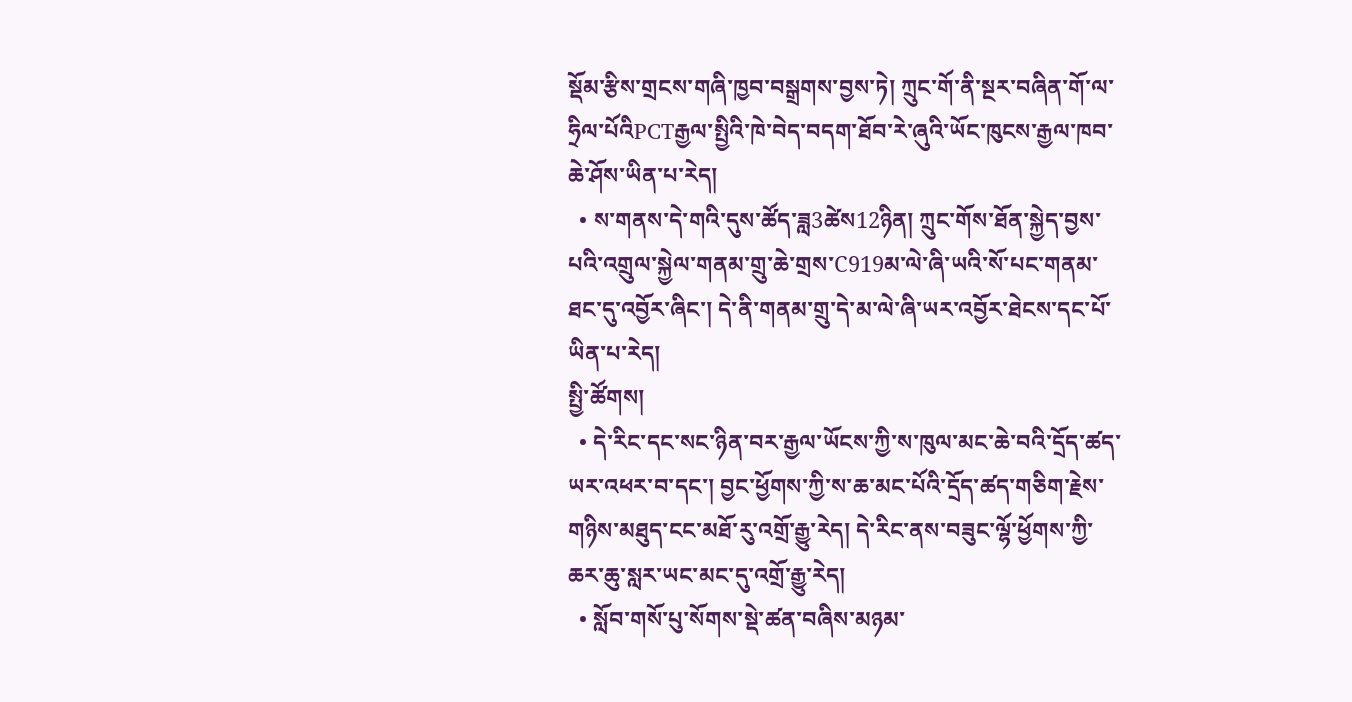སྡོམ་རྩིས་གྲངས་གཞི་ཁྱབ་བསྒྲགས་བྱས་ཏེ། ཀྲུང་གོ་ནི་སྔར་བཞིན་གོ་ལ་ཧྲིལ་པོའིPCTརྒྱལ་སྤྱིའི་ཁེ་བེད་བདག་ཐོབ་རེ་ཞུའི་ཡོང་ཁུངས་རྒྱལ་ཁབ་ཆེ་ཤོས་ཡིན་པ་རེད།
  • ས་གནས་དེ་གའི་དུས་ཚོད་ཟླ3ཚེས12ཉིན། ཀྲུང་གོས་ཐོན་སྐྱེད་བྱས་པའི་འགྲུལ་སྐྱེལ་གནམ་གྲུ་ཆེ་གྲས་C919མ་ལེ་ཞི་ཡའི་སོ་པང་གནམ་ཐང་དུ་འབྱོར་ཞིང་། དེ་ནི་གནམ་གྲུ་དེ་མ་ལེ་ཞི་ཡར་འབྱོར་ཐེངས་དང་པོ་ཡིན་པ་རེད།
སྤྱི་ཚོགས།
  • དེ་རིང་དང་སང་ཉིན་བར་རྒྱལ་ཡོངས་ཀྱི་ས་ཁུལ་མང་ཆེ་བའི་དྲོད་ཚད་ཡར་འཕར་བ་དང་། བྱང་ཕྱོགས་ཀྱི་ས་ཆ་མང་པོའི་དྲོད་ཚད་གཅིག་རྗེས་གཉིས་མཐུད་ངང་མཐོ་རུ་འགྲོ་རྒྱུ་རེད། དེ་རིང་ནས་བཟུང་ལྷོ་ཕྱོགས་ཀྱི་ཆར་ཆུ་སླར་ཡང་མང་དུ་འགྲོ་རྒྱུ་རེད།
  • སློབ་གསོ་པུ་སོགས་སྡེ་ཚན་བཞིས་མཉམ་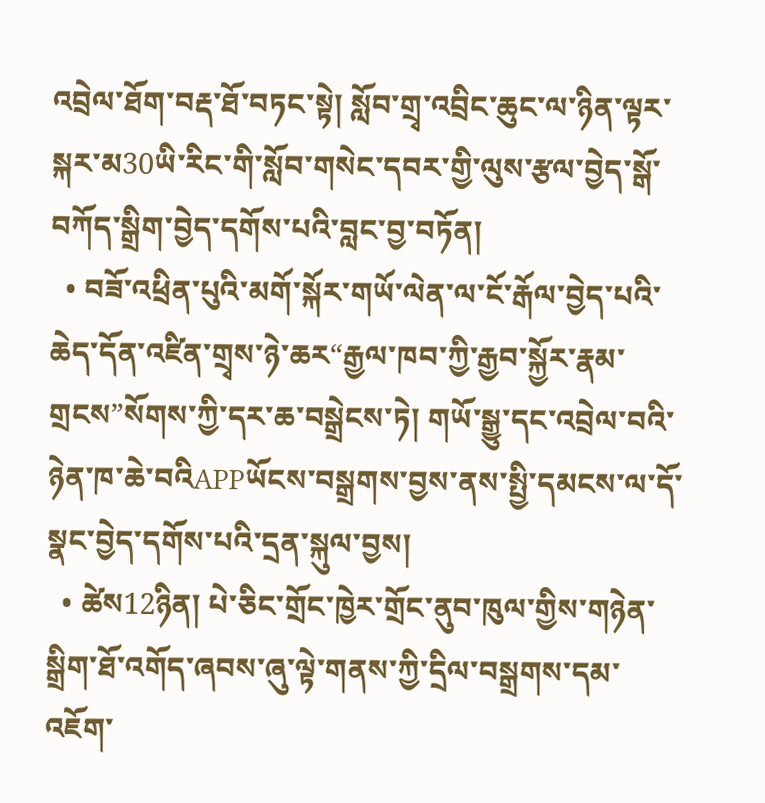འབྲེལ་ཐོག་བརྡ་ཐོ་བཏང་སྟེ། སློབ་གྲྭ་འབྲིང་ཆུང་ལ་ཉིན་ལྟར་སྐར་མ30ཡི་རིང་གི་སློབ་གསེང་དབར་གྱི་ལུས་རྩལ་བྱེད་སྒོ་བཀོད་སྒྲིག་བྱེད་དགོས་པའི་བླང་བྱ་བཏོན།
  • བཟོ་འཕྲིན་པུའི་མགོ་སྐོར་གཡོ་ལེན་ལ་ངོ་རྒོལ་བྱེད་པའི་ཆེད་དོན་འཛིན་གྲྭས་ཉེ་ཆར“རྒྱལ་ཁབ་ཀྱི་རྒྱབ་སྐྱོར་རྣམ་གྲངས”སོགས་ཀྱི་དར་ཆ་བསྒྲེངས་ཏེ། གཡོ་སྒྱུ་དང་འབྲེལ་བའི་ཉེན་ཁ་ཆེ་བའིAPPཡོངས་བསྒྲགས་བྱས་ནས་སྤྱི་དམངས་ལ་དོ་སྣང་བྱེད་དགོས་པའི་དྲན་སྐུལ་བྱས།
  • ཚེས12ཉིན། པེ་ཅིང་གྲོང་ཁྱེར་གྲོང་ནུབ་ཁུལ་གྱིས་གཉེན་སྒྲིག་ཐོ་འགོད་ཞབས་ཞུ་ལྟེ་གནས་ཀྱི་དྲིལ་བསྒྲགས་དམ་འཇོག་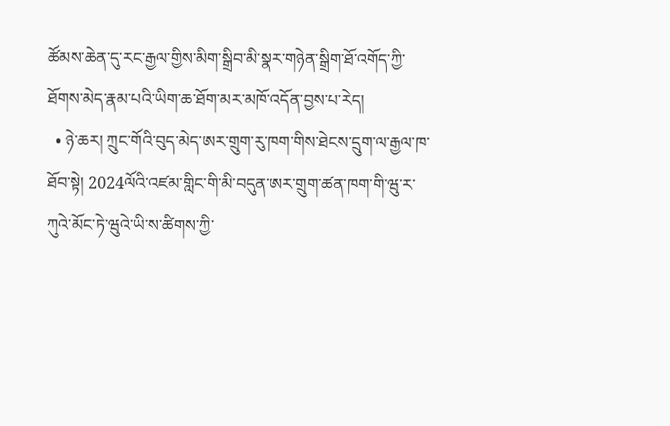ཚོམས་ཆེན་དུ་རང་རྒྱལ་གྱིས་མིག་སྒྲིབ་མི་སྣར་གཉེན་སྒྲིག་ཐོ་འགོད་ཀྱི་ཐོགས་མེད་རྣམ་པའི་ཡིག་ཆ་ཐོག་མར་མཁོ་འདོན་བྱས་པ་རེད།
  • ཉེ་ཆར། ཀྲུང་གོའི་བུད་མེད་ཨར་གྲུག་རུ་ཁག་གིས་ཐེངས་དྲུག་ལ་རྒྱལ་ཁ་ཐོབ་སྟེ། 2024ལོའི་འཛམ་གླིང་གི་མི་བདུན་ཨར་གྲུག་ཚན་ཁག་གི་ཝུ་ར་ཀུའེ་མོང་ཏེ་ཝུའེ་ཡི་ས་ཚིགས་ཀྱི་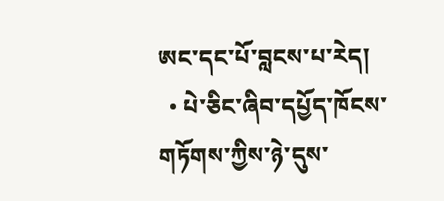ཨང་དང་པོ་བླངས་པ་རེད།
  • པེ་ཅིང་ཞིབ་དཔྱོད་ཁོངས་གཏོགས་ཀྱིས་ཉེ་དུས་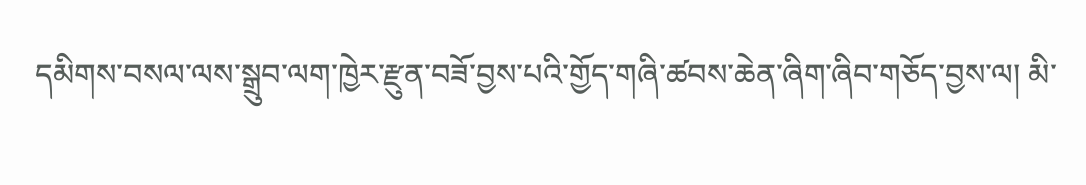དམིགས་བསལ་ལས་སྒྲུབ་ལག་ཁྱེར་རྫུན་བཟོ་བྱས་པའི་གྱོད་གཞི་ཚབས་ཆེན་ཞིག་ཞིབ་གཅོད་བྱས་ལ། མི་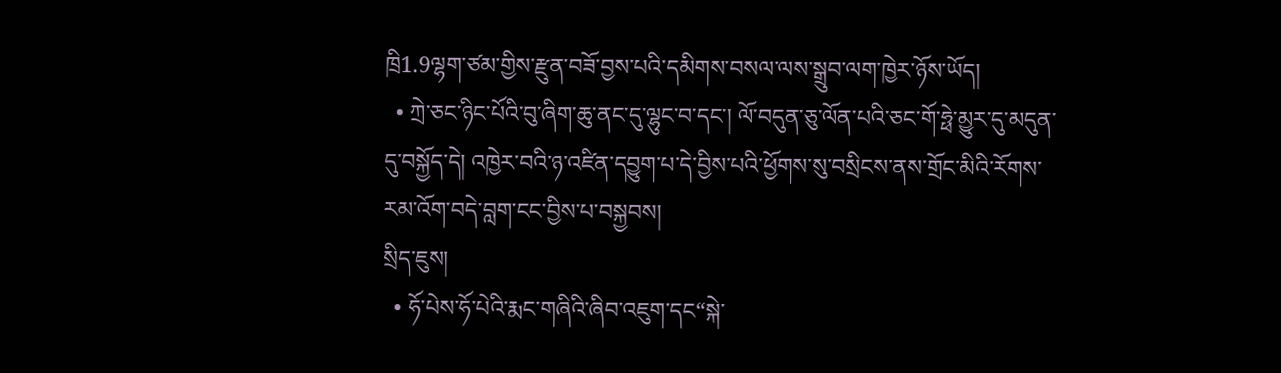ཁྲི1.9ལྷག་ཙམ་གྱིས་རྫུན་བཟོ་བྱས་པའི་དམིགས་བསལ་ལས་སྒྲུབ་ལག་ཁྱེར་ཉོས་ཡོད།
  • ཀྲེ་ཅང་ཉིང་པོའི་བུ་ཞིག་ཆུ་ནང་དུ་ལྷུང་བ་དང་། ལོ་བདུན་ཅུ་ལོན་པའི་ཅང་གོ་ཧྥེ་མྱུར་དུ་མདུན་དུ་བསྐྱོད་དེ། འཁྱེར་བའི་ཉ་འཛིན་དབྱུག་པ་དེ་བྱིས་པའི་ཕྱོགས་སུ་བསྲིངས་ནས་གྲོང་མིའི་རོགས་རམ་འོག་བདེ་བླག་ངང་བྱིས་པ་བསྐྱབས།
སྲིད་ཇུས།
  • ཧོ་པེས་ཧོ་པེའི་རྨང་གཞིའི་ཞིབ་འཇུག་དང“སྐེ་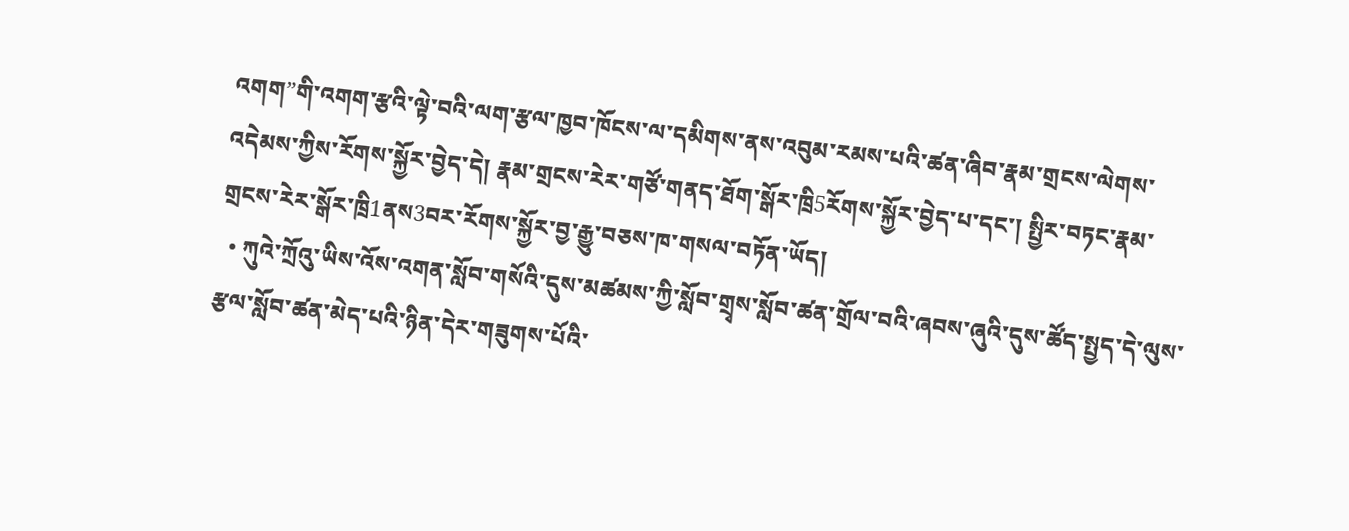འགག”གི་འགག་རྩའི་ལྟེ་བའི་ལག་རྩལ་ཁྱབ་ཁོངས་ལ་དམིགས་ནས་འབུམ་རམས་པའི་ཚན་ཞིབ་རྣམ་གྲངས་ལེགས་འདེམས་ཀྱིས་རོགས་སྐྱོར་བྱེད་དེ། རྣམ་གྲངས་རེར་གཙོ་གནད་ཐོག་སྒོར་ཁྲི5རོགས་སྐྱོར་བྱེད་པ་དང་། སྤྱིར་བཏང་རྣམ་གྲངས་རེར་སྒོར་ཁྲི1ནས3བར་རོགས་སྐྱོར་བྱ་རྒྱུ་བཅས་ཁ་གསལ་བཏོན་ཡོད།
  • ཀུའེ་ཀྲོའུ་ཡིས་འོས་འགན་སློབ་གསོའི་དུས་མཚམས་ཀྱི་སློབ་གྲྭས་སློབ་ཚན་གྲོལ་བའི་ཞབས་ཞུའི་དུས་ཚོད་སྤྱད་དེ་ལུས་རྩལ་སློབ་ཚན་མེད་པའི་ཉིན་དེར་གཟུགས་པོའི་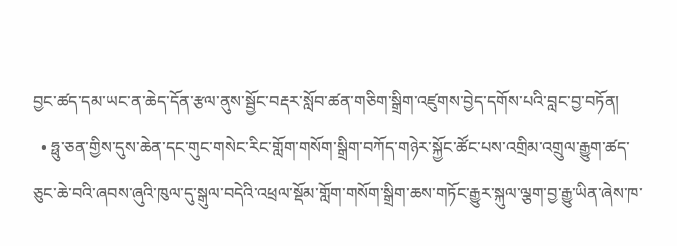བྱང་ཚད་དམ་ཡང་ན་ཆེད་དོན་རྩལ་ནུས་སྦྱོང་བརྡར་སློབ་ཚན་གཅིག་སྒྲིག་འཛུགས་བྱེད་དགོས་པའི་བླང་བྱ་བཏོན།
  • ཧྥུ་ཅན་གྱིས་དུས་ཆེན་དང་གུང་གསེང་རིང་གློག་གསོག་སྒྲིག་བཀོད་གཉེར་སྐྱོང་ཚོང་པས་འགྲིམ་འགྲུལ་རྒྱུག་ཚད་ཅུང་ཆེ་བའི་ཞབས་ཞུའི་ཁུལ་དུ་སྒུལ་བདེའི་འཕྲལ་སྡོམ་གློག་གསོག་སྒྲིག་ཆས་གཏོང་རྒྱུར་སྐུལ་ལྕག་བྱ་རྒྱུ་ཡིན་ཞེས་ཁ་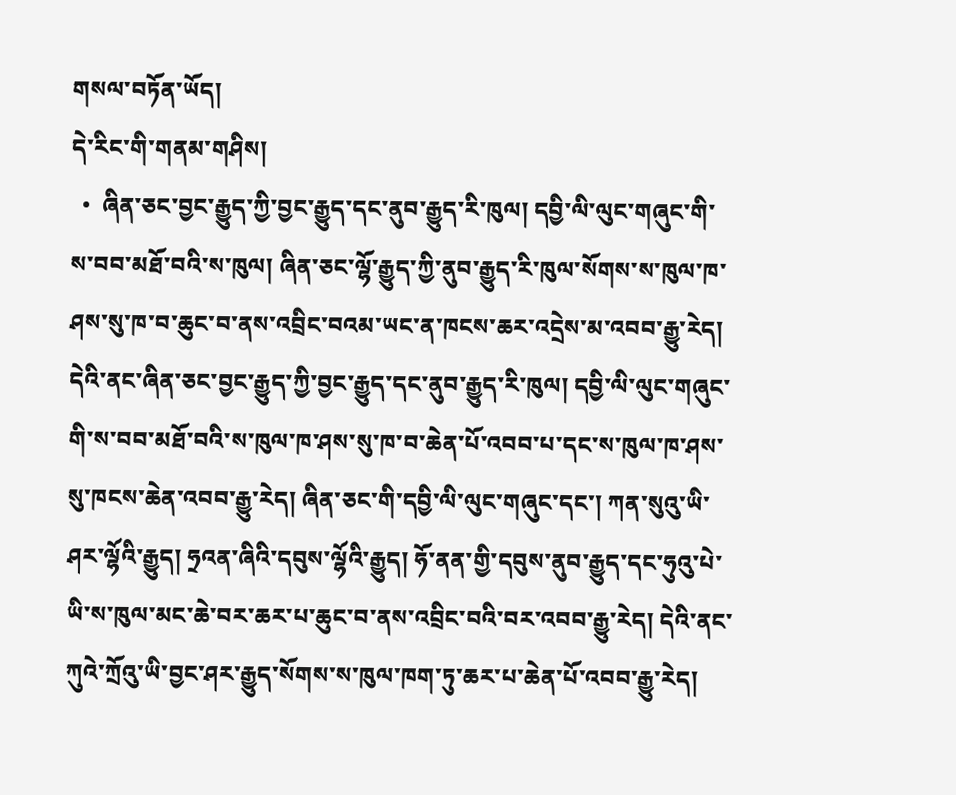གསལ་བཏོན་ཡོད།
དེ་རིང་གི་གནམ་གཤིས།
  •  ཞིན་ཅང་བྱང་རྒྱུད་ཀྱི་བྱང་རྒྱུད་དང་ནུབ་རྒྱུད་རི་ཁུལ། དབྱི་ལི་ལུང་གཞུང་གི་ས་བབ་མཐོ་བའི་ས་ཁུལ། ཞིན་ཅང་ལྷོ་རྒྱུད་ཀྱི་ནུབ་རྒྱུད་རི་ཁུལ་སོགས་ས་ཁུལ་ཁ་ཤས་སུ་ཁ་བ་ཆུང་བ་ནས་འབྲིང་བའམ་ཡང་ན་ཁངས་ཆར་འདྲེས་མ་འབབ་རྒྱུ་རེད། དེའི་ནང་ཞིན་ཅང་བྱང་རྒྱུད་ཀྱི་བྱང་རྒྱུད་དང་ནུབ་རྒྱུད་རི་ཁུལ། དབྱི་ལི་ལུང་གཞུང་གི་ས་བབ་མཐོ་བའི་ས་ཁུལ་ཁ་ཤས་སུ་ཁ་བ་ཆེན་པོ་འབབ་པ་དང་ས་ཁུལ་ཁ་ཤས་སུ་ཁངས་ཆེན་འབབ་རྒྱུ་རེད། ཞིན་ཅང་གི་དབྱི་ལི་ལུང་གཞུང་དང་། ཀན་སུའུ་ཡི་ཤར་ལྷོའི་རྒྱུད། ཧྲའན་ཞིའི་དབུས་ལྷོའི་རྒྱུད། ཧོ་ནན་གྱི་དབུས་ནུབ་རྒྱུད་དང་ཧུའུ་པེ་ཡི་ས་ཁུལ་མང་ཆེ་བར་ཆར་པ་ཆུང་བ་ནས་འབྲིང་བའི་བར་འབབ་རྒྱུ་རེད། དེའི་ནང་ཀུའེ་ཀྲོའུ་ཡི་བྱང་ཤར་རྒྱུད་སོགས་ས་ཁུལ་ཁག་ཏུ་ཆར་པ་ཆེན་པོ་འབབ་རྒྱུ་རེད།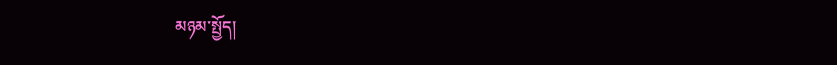མཉམ་སྤྱོད།